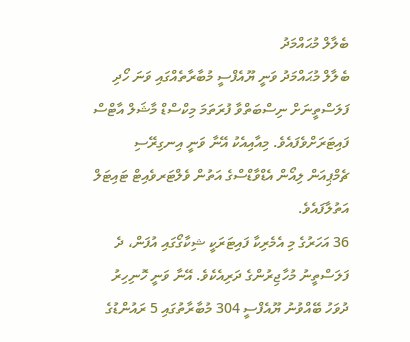ބެލާލް މުޙައްމަދު
ބެލާލް މުޙައްމަދު ވަނީ ޔޫއެފްސީ މުބާރާތެއްގައި ވަނަ ހޯދި ފަލަސްތީނަށް ނިސްބަތްވާ ފުރަތަމަ މިކްސްޑް މާޝަލް އާޓްސް ފައިޓަރަށްވެފައެވެ. މިއާއިއެކު އޭނާ ވަނީ އިނގިރޭސި ޗެމްޕިއަން ލިއޯން އެޑްވާޑްސްގެ އަތުން ވެލްޓަރވެއިޓް ޓައިޓަލް އަތުލާފައެވެ.
36 އަހަރުގެ މި އެމެރިކާ ފައިޓަރަކީ ޝިކާގޯގައި އުފަން، ދެ ފަލަސްތީނު މުހާޖިރުންގެ ދަރިއެކެވެ. އޭނާ ވަނީ ހޮނިހިރު ދުވަހު ބޭއްވުނު ޔޫއެފްސީ 304 މުބާރާތުގައި 5 ރައުންޑުގެ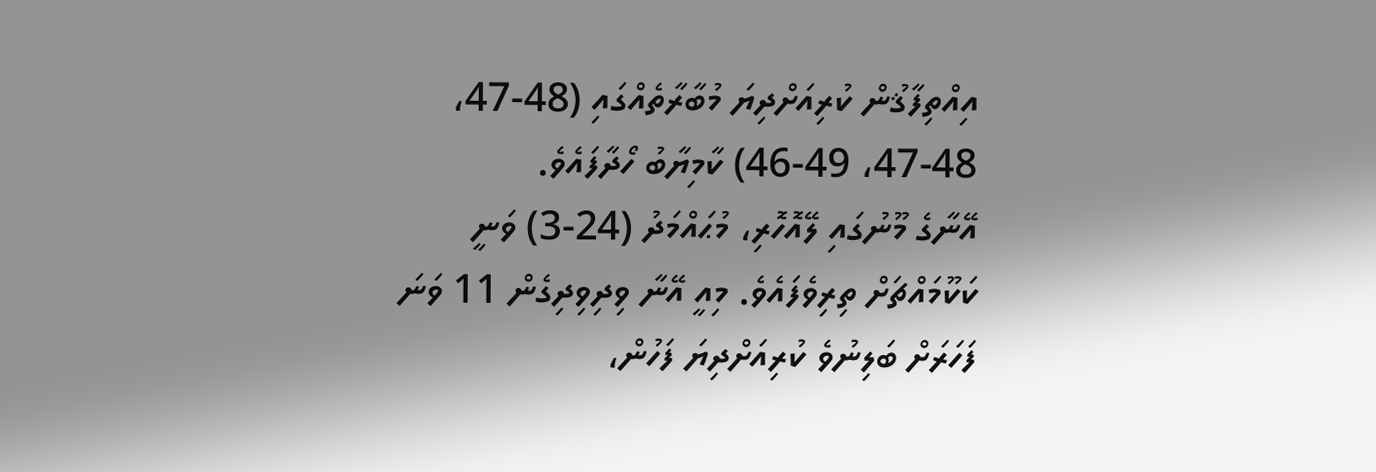އިއްތިފާޤުން ކުރިއަށްދިޔަ މުބާރާތެއްގައި (48-47، 48-47، 49-46) ކާމިޔާބު ހޯދާފައެވެ.
އޭނާގެ މޫނުގައި ލޭއޮހޮރި، މުޙައްމަދު (24-3) ވަނީ ކަކޫމައްޗަށް ތިރިވެފައެވެ. މިއީ އޭނާ ވިދިވިދިގެން 11 ވަނަ ފަހަރަށް ބަލިނުވެ ކުރިއަށްދިޔަ ފަހުން،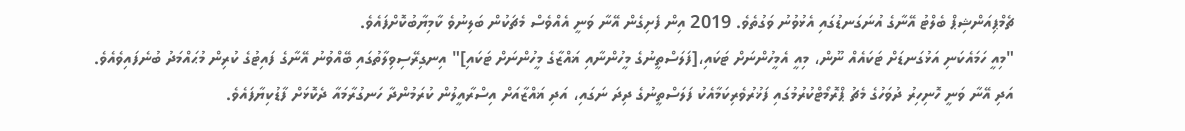ޗެމްޕިއަންޝިޕް ބެލްޓު އޭނާގެ އުނަގަނޑުގައި އެޅުވުނު ވަގުތެވެ. 2019 އިން ފެށިގެން އޭނާ ވަނީ އެއްވެސް މެޗަކުން ބަލިނުވެ ކާމިޔާބުކޮށްފައެވެ.
"މިއީ ހަމައެކަނި އަޅުގަނޑަށް ޓަކައެއް ނޫން، މިއީ އެމީހުންނަށް ޓަކައި،[ފަލަސްތީނުގެ މީހުންނާއި ޣައްޒާގެ މީހުންނަށް ޓަކައި]" އިނގިރޭސިވިލާތުގައި ބޭއްވުނު އޭނާގެ ފައިޓުގެ ކުރިން މުޙައްމަދު ބުނެފައިވެއެވެ.
އަދި އޭނާ ވަނީ ހޮނިހިރު ދުވަހުގެ މެޗު ޕްރޮމޯޓްކުރުމުގައި ފަޚުރުވެރިކަމާއެކު ފަލަސްތީނުގެ ދިދަ ނަގައި، އަދި ޣައްޒާއަށް އިސްރާއީލުން ކުރަމުންދާ ހަނގުރާމައާ ދެކޮޅަށް ފާޑުކިޔާފައެވެ.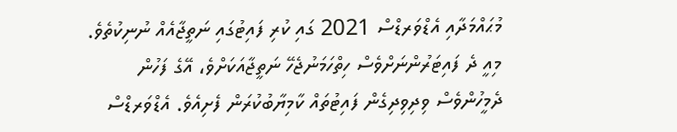މުޙައްމަދާއި އެޑްވަރޑްސް 2021 ގައި ކުރި ފައިޓުގައި ނަތީޖާއެއް ނުނިކުތެވެ. މިއީ ދެ ފައިޓަރުންނަށްވެސް ހިތްހަމަނުޖެހޭ ނަތީޖާއަކަށްވެ، އޭގެ ފަހުން ދެމީހުންވެސް ވިދިވިދިގެން ފައިޓުތައް ކާމިޔާބުކުރަން ފެށިއެވެ. އެޑްވަރޑްސް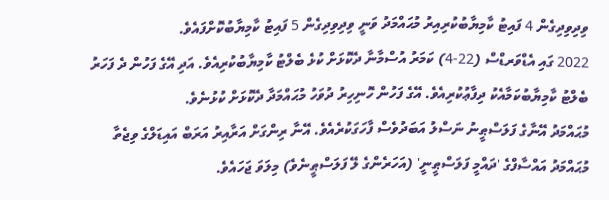ވިދިވިދިގެން 4 ފައިޓު ކާމިޔާބުކުރިއިރު މުޙައްމަދު ވަނީ ވިދިވިދިގެން 5 ފައިޓު ކާމިޔާބުކޮށްފައެވެ.
2022 ގައި އެޑްވަރޑްސް (22-4) ކަމަރު އުސްމާނާ ދެކޮޅަށް ކުޅެ ބެލްޓު ކާމިޔާބުކުރިއެވެ. އަދި އޭގެ ފަހުން ދެ ފަހަރު ބެލްޓު ކާމިޔާބުކަމާއެކު ދިފާޢުކުރިއެވެ. އޭގެ ފަހުން ހޮނިހިރު ދުވަހު މުޙައްމަދާ ދެކޮޅަށް ކުޅުނެވެ.
މުޙައްމަދު އޭނާގެ ފަލަސްޠީނު ނަސްލު އަބަދުވެސް ފާހަގަކުރެއެވެ. އޭނާ ރިންގަށް އަރާއިރު އަރަބް އައިޑަލްގެ ވިޖެތާ މުޙައްމަދު އައްސާފްގެ 'ދައްމީ ފަލަސްޠީނީ' (އަހަރެންގެ ލޭ ފަލަސްޠީނެވެ) މިލަވަ ޖަހައެވެ.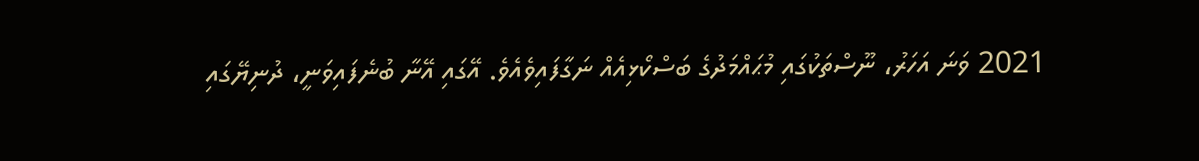2021 ވަނަ އަހަރު، ނޫސްތަކުގައި މުޙައްމަދުގެ ބަސްކޯޅިއެއް ނަގާފައިވެއެވެ. އޭގައި އޭނާ ބުނެފައިވަނީ، ދުނިޔޭގައި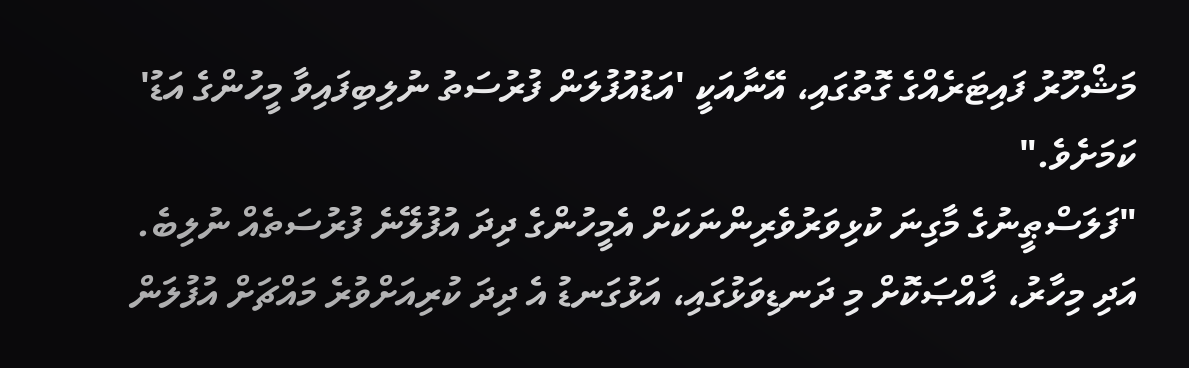މަޝްހޫރު ފައިޓަރެއްގެ ގޮތުގައި، އޭނާއަކީ 'އަޑުއުފުލަން ފުރުސަތު ނުލިބިފައިވާ މީހުންގެ އަޑު' ކަމަށެވެ."
"ފަލަސްޠީނުގެ މާގިނަ ކުޅިވަރުވެރިންނަކަށް އެމީހުންގެ ދިދަ އުފުލޭނެ ފުރުސަތެއް ނުލިބެ. އަދި މިހާރު، ޚާއްޞަކޮށް މި ދަނޑިވަޅުގައި، އަޅުގަނޑު އެ ދިދަ ކުރިއަށްވުރެ މައްޗަށް އުފުލަން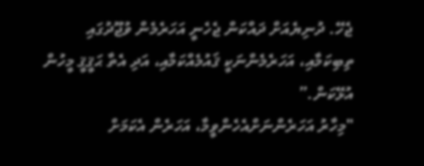ޖެހޭ. ދުނިޔެއަށް ދައްކަން ޖެހެނީ އަހަރެމެން ވުޖޫދުގައި ތިބިކަމާއި، އަހަރެމެންނަކީ ޤައުމެއްކަމާއި، އަދި އެތާ ޙަޤީޤީ މީހުން އުޅޭކަން.”
"މިހާރު އަހަރެންނަށްއެހެންވީމާ، އަހަރެން އެކަމަށް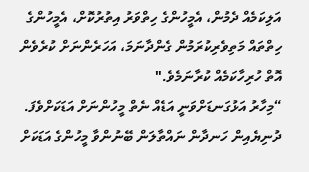އަލިކަމެއް ދެމުން، އެމީހުންގެ ހިތްވަރު އިތުރުކޮށް، އެމީހުންގެ ހިތްތައް މަތިވެރިކުރަމުން ގެންދާނަމަ، އަހަރެންނަށް ކުރެވެން އޮތް ހުރިހާކަމެއް ކުރާނަމެވެ."
“މިހާރު އަޅުގަނޑަށްވަނީ އަޑެއް ނެތް މީހުންނަށް އަޑަކަށްވެފަ. ދުނިޔެއިން ހަނދާން ނައްތާލަން ބޭނުންވާ މީހުންގެ އަޑަކަށް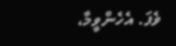ވެފަ. އެހެންވީމާ،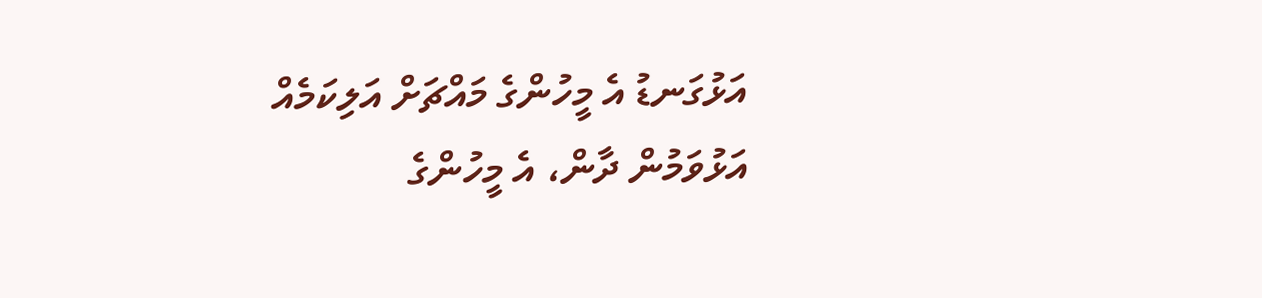އަޅުގަނޑު އެ މީހުންގެ މައްޗަށް އަލިކަމެއް އަޅުވަމުން ދާން، އެ މީހުންގެ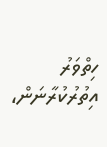ހިތްވަރު އިތުރުކުރާނަން،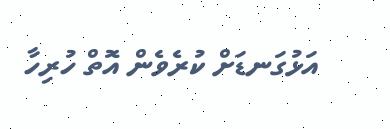އަޅުގަނޑަށް ކުރެވެން އޮތް ހުރިހާ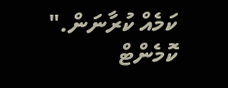ކަމެއް ކުރާނަން."
ކޮމެންޓް